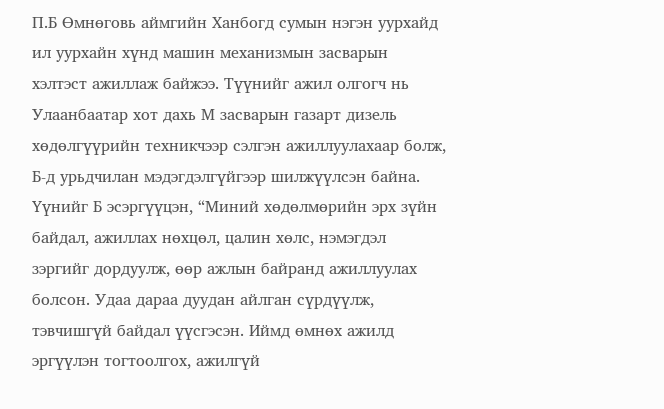П.Б Өмнөговь аймгийн Ханбогд сумын нэгэн уурхайд ил уурхайн хүнд машин механизмын засварын хэлтэст ажиллаж байжээ. Түүнийг ажил олгогч нь Улаанбаатар хот дахь М засварын газарт дизель хөдөлгүүрийн техникчээр сэлгэн ажиллуулахаар болж, Б-д урьдчилан мэдэгдэлгүйгээр шилжүүлсэн байна.
Үүнийг Б эсэргүүцэн, “Миний хөдөлмөрийн эрх зүйн байдал, ажиллах нөхцөл, цалин хөлс, нэмэгдэл зэргийг дордуулж, өөр ажлын байранд ажиллуулах болсон. Удаа дараа дуудан айлган сүрдүүлж, тэвчишгүй байдал үүсгэсэн. Иймд өмнөх ажилд эргүүлэн тогтоолгох, ажилгүй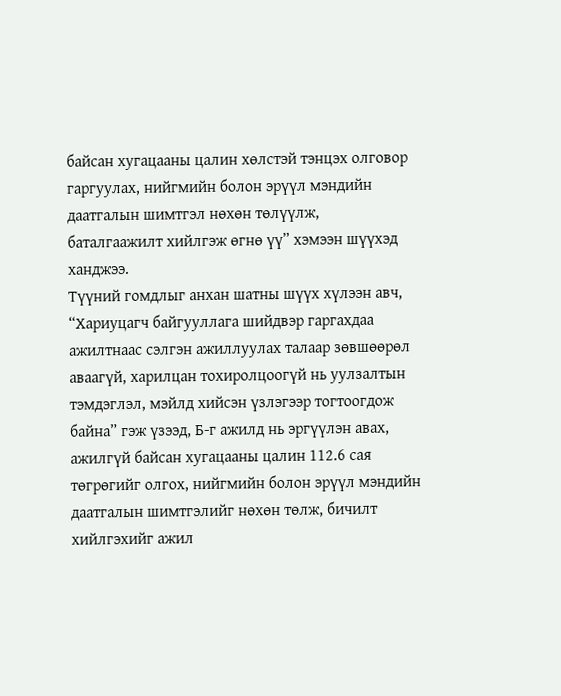байсан хугацааны цалин хөлстэй тэнцэх олговор гаргуулах, нийгмийн болон эрүүл мэндийн даатгалын шимтгэл нөхөн төлүүлж, баталгаажилт хийлгэж өгнө үү” хэмээн шүүхэд ханджээ.
Түүний гомдлыг анхан шатны шүүх хүлээн авч, “Хариуцагч байгууллага шийдвэр гаргахдаа ажилтнаас сэлгэн ажиллуулах талаар зөвшөөрөл аваагүй, харилцан тохиролцоогүй нь уулзалтын тэмдэглэл, мэйлд хийсэн үзлэгээр тогтоогдож байна” гэж үзээд, Б-г ажилд нь эргүүлэн авах, ажилгүй байсан хугацааны цалин 112.6 сая төгрөгийг олгох, нийгмийн болон эрүүл мэндийн даатгалын шимтгэлийг нөхөн төлж, бичилт хийлгэхийг ажил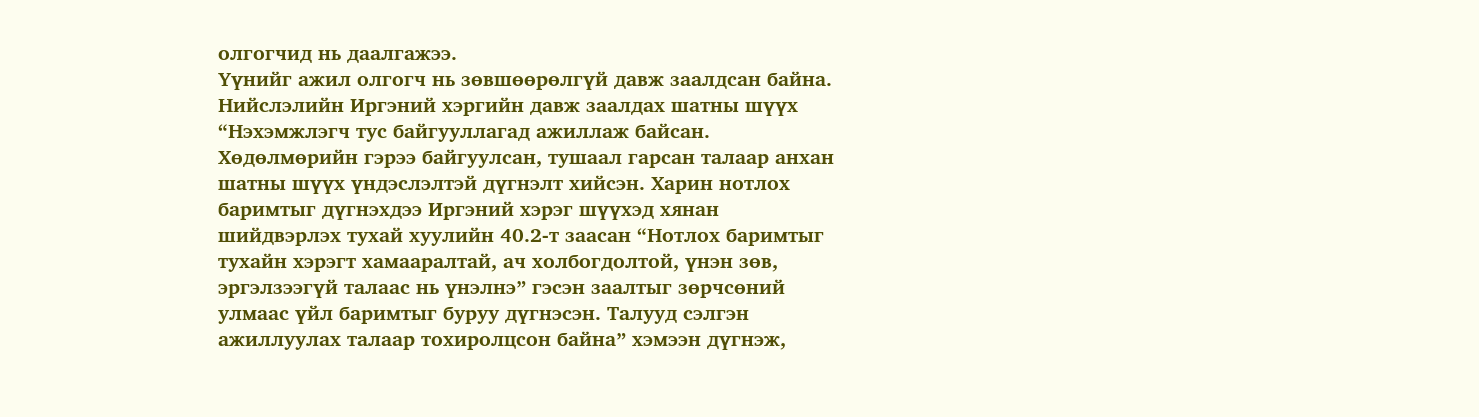олгогчид нь даалгажээ.
Үүнийг ажил олгогч нь зөвшөөрөлгүй давж заалдсан байна. Нийслэлийн Иргэний хэргийн давж заалдах шатны шүүх “Нэхэмжлэгч тус байгууллагад ажиллаж байсан. Хөдөлмөрийн гэрээ байгуулсан, тушаал гарсан талаар анхан шатны шүүх үндэслэлтэй дүгнэлт хийсэн. Харин нотлох баримтыг дүгнэхдээ Иргэний хэрэг шүүхэд хянан шийдвэрлэх тухай хуулийн 40.2-т заасан “Нотлох баримтыг тухайн хэрэгт хамааралтай, ач холбогдолтой, үнэн зөв, эргэлзээгүй талаас нь үнэлнэ” гэсэн заалтыг зөрчсөний улмаас үйл баримтыг буруу дүгнэсэн. Талууд сэлгэн ажиллуулах талаар тохиролцсон байна” хэмээн дүгнэж,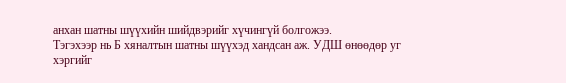анхан шатны шүүхийн шийдвэрийг хүчингүй болгожээ.
Тэгэхээр нь Б хяналтын шатны шүүхэд хандсан аж. УДШ өнөөдөр уг хэргийг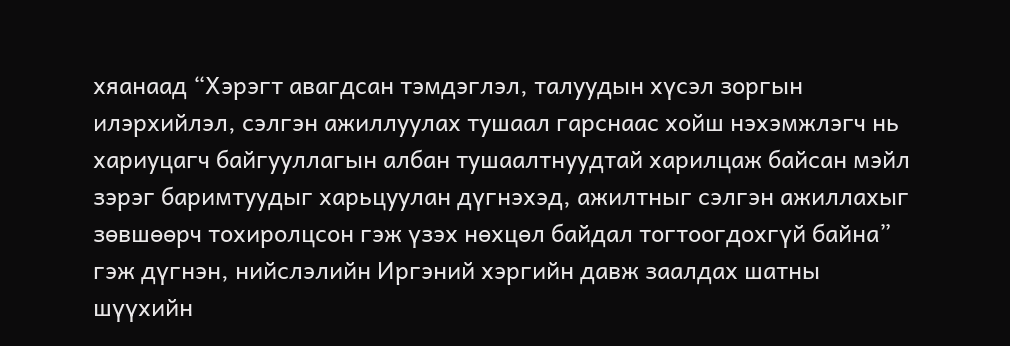хяанаад “Хэрэгт авагдсан тэмдэглэл, талуудын хүсэл зоргын илэрхийлэл, сэлгэн ажиллуулах тушаал гарснаас хойш нэхэмжлэгч нь хариуцагч байгууллагын албан тушаалтнуудтай харилцаж байсан мэйл зэрэг баримтуудыг харьцуулан дүгнэхэд, ажилтныг сэлгэн ажиллахыг зөвшөөрч тохиролцсон гэж үзэх нөхцөл байдал тогтоогдохгүй байна” гэж дүгнэн, нийслэлийн Иргэний хэргийн давж заалдах шатны шүүхийн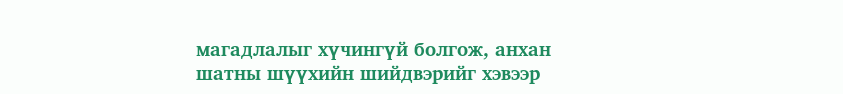магадлалыг хүчингүй болгож, анхан шатны шүүхийн шийдвэрийг хэвээр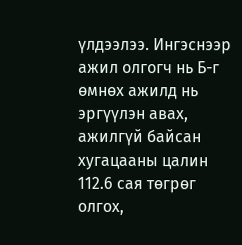үлдээлээ. Ингэснээр ажил олгогч нь Б-г өмнөх ажилд нь эргүүлэн авах, ажилгүй байсан хугацааны цалин 112.6 сая төгрөг олгох,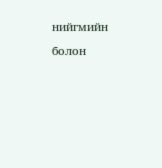нийгмийн болон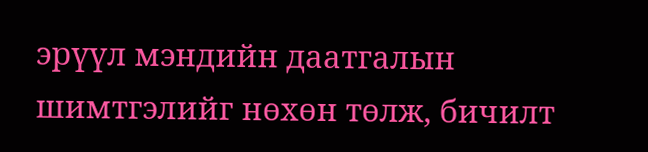эрүүл мэндийн даатгалын шимтгэлийг нөхөн төлж, бичилт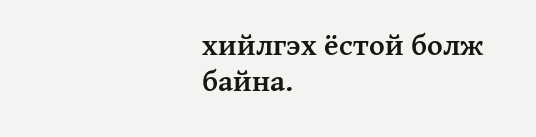хийлгэх ёстой болж байна.